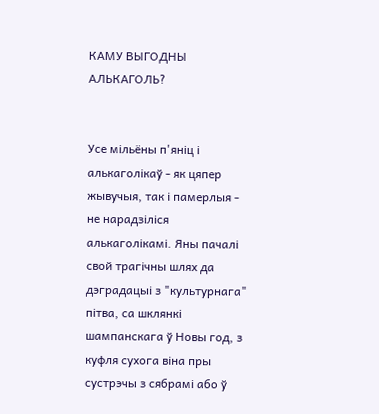КАМУ ВЫГОДНЫ АЛЬКАГОЛЬ?


Усе мільёны п'яніц і алькаголікаў - як цяпер жывучыя, так і памерлыя - не нарадзіліся алькаголікамі. Яны пачалі свой трагічны шлях да дэградацыі з "культурнага" пітва, са шклянкі шампанскага ў Новы год, з куфля сухога віна пры сустрэчы з сябрамі або ў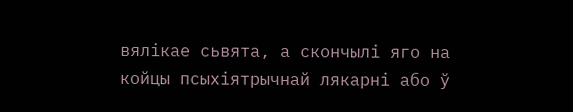вялікае сьвята, а скончылі яго на койцы псыхіятрычнай лякарні або ў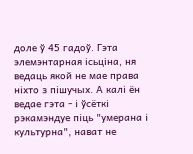доле ў 45 гадоў. Гэта элемэнтарная ісьціна, ня ведаць якой не мае права ніхто з пішучых. А калі ён ведае гэта - і ўсёткі рэкамэндуе піць "умерана і культурна", нават не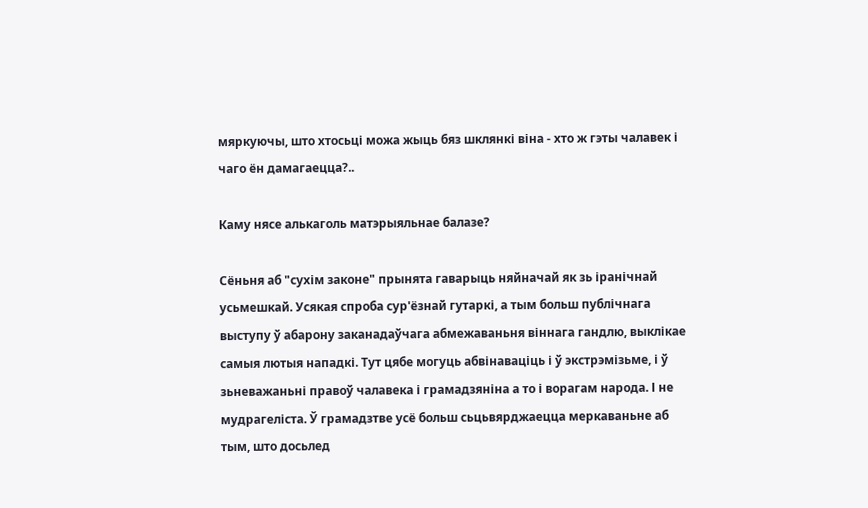мяркуючы, што хтосьці можа жыць бяз шклянкі віна - хто ж гэты чалавек і чаго ён дамагаецца?..

Каму нясе алькаголь матэрыяльнае балазе?

Сёньня аб "сухім законе" прынята гаварыць няйначай як зь іранічнай усьмешкай. Усякая спроба сур'ёзнай гутаркі, а тым больш публічнага выступу ў абарону заканадаўчага абмежаваньня віннага гандлю, выклікае самыя лютыя нападкі. Тут цябе могуць абвінаваціць і ў экстрэмізьме, і ў зьневажаньні правоў чалавека і грамадзяніна а то і ворагам народа. І не мудрагеліста. Ў грамадзтве усё больш сьцьвярджаецца меркаваньне аб тым, што досьлед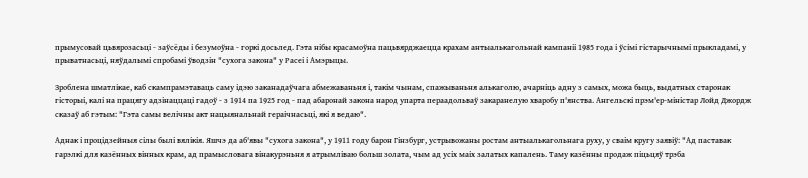прымусовай цьвярозасьці - заўсёды і безумоўна - горкі досьлед. Гэта нібы красамоўна пацьвярджаецца крахам антыалькагольнай кампаніі 1985 года і ўсімі гістарычнымі прыкладамі, у прыватнасьці, няўдалымі спробамі ўводзін "сухога закона" у Расеі і Амэрыцы.

Зроблена шматлікае, каб скампрамэтаваць саму ідэю заканадаўчага абмежаваньня і, такім чынам, спажываньня алькаголю, ачарніць адну з самых, можа быць, выдатных старонак гісторыі, калі на працягу адзінаццаці гадоў - з 1914 па 1925 год - пад абаронай закона народ упарта пераадольваў закаранелую хваробу п'янства. Ангельскі прэм'ер-міністар Лойд Джордж сказаў аб гэтым: "Гэта самы велічны акт нацыянальнай гераічнасьці, які я ведаю".

Аднак і процідзейныя сілы былі вялікія. Яшчэ да аб'явы "сухога закона", у 1911 году барон Гінзбург, устрывожаны ростам антыалькагольнага руху, у сваім кругу заявіў: "Ад паставак гарэлкі для казённых вінных крам, ад прамысловага вінакурэньня я атрымліваю больш золата, чым ад усіх маіх залатых капалень. Таму казённы продаж піцьцяў трэба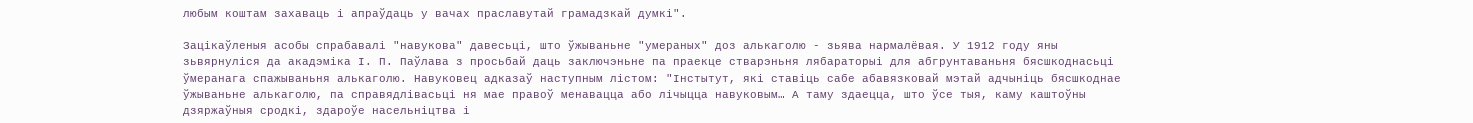любым коштам захаваць і апраўдаць у вачах праславутай грамадзкай думкі".

Зацікаўленыя асобы спрабавалі "навукова" давесьці, што ўжываньне "умераных" доз алькаголю - зьява нармалёвая. У 1912 году яны зьвярнуліся да акадэміка І. П. Паўлава з просьбай даць заключэньне па праекце стварэньня лябараторыі для абгрунтаваньня бясшкоднасьці ўмеранага спажываньня алькаголю. Навуковец адказаў наступным лістом: "Інстытут, які ставіць сабе абавязковай мэтай адчыніць бясшкоднае ўжываньне алькаголю, па справядлівасьці ня мае правоў менавацца або лічыцца навуковым… А таму здаецца, што ўсе тыя, каму каштоўны дзяржаўныя сродкі, здароўе насельніцтва і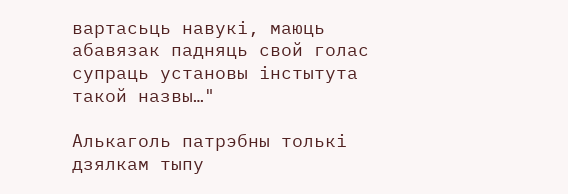вартасьць навукі, маюць абавязак падняць свой голас супраць установы інстытута такой назвы…"

Алькаголь патрэбны толькі дзялкам тыпу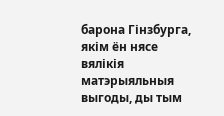барона Гінзбурга, якім ён нясе вялікія матэрыяльныя выгоды, ды тым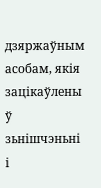дзяржаўным асобам, якія зацікаўлены ў зьнішчэньні і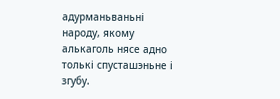адурманьваньні народу, якому алькаголь нясе адно толькі спусташэньне і згубу.